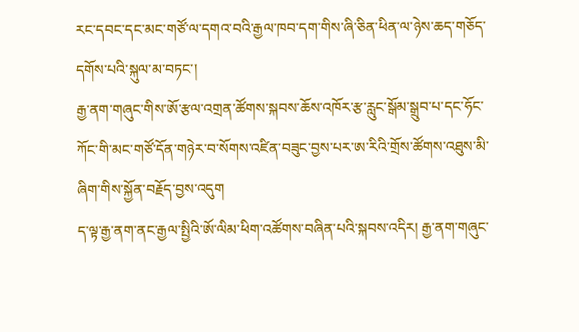རང་དབང་དང་མང་གཙོ་ལ་དགའ་བའི་རྒྱལ་ཁབ་དག་གིས་ཞི་ཅིན་ཕིན་ལ་ཉེས་ཆད་གཅོད་དགོས་པའི་སྐུལ་མ་བཏང་།
རྒྱ་ནག་གཞུང་གིས་ཨོ་རྩལ་འགྲན་ཚོགས་སྐབས་ཆོས་འཁོར་རྩ་རླུང་སྒོམ་སྒྲུབ་པ་དང་ཧོང་ཀོང་གི་མང་གཙོ་དོན་གཉེར་བ་སོགས་འཛིན་བཟུང་བྱས་པར་ཨ་རིའི་གྲོས་ཚོགས་འཐུས་མི་ཞིག་གིས་སྐྱོན་བརྗོད་བྱས་འདུག
ད་ལྟ་རྒྱ་ནག་ནང་རྒྱལ་སྤྱིའི་ཨོ་ལིམ་ཕིག་འཚོགས་བཞིན་པའི་སྐབས་འདིར། རྒྱ་ནག་གཞུང་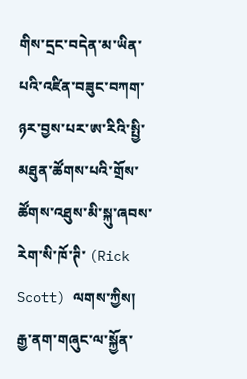གིས་དྲང་བདེན་མ་ཡིན་པའི་འཛིན་བཟུང་བཀག་ཉར་བྱས་པར་ཨ་རིའི་སྤྱི་མཐུན་ཚོགས་པའི་གྲོས་ཚོགས་འཐུས་མི་སྐུ་ཞབས་རེག་སི་ཁོ་ཊི་ (Rick Scott) ལགས་ཀྱིས། རྒྱ་ནག་གཞུང་ལ་སྐྱོན་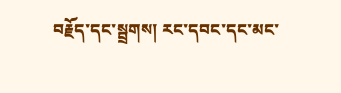བརྗོད་དང་སྦྲགས། རང་དབང་དང་མང་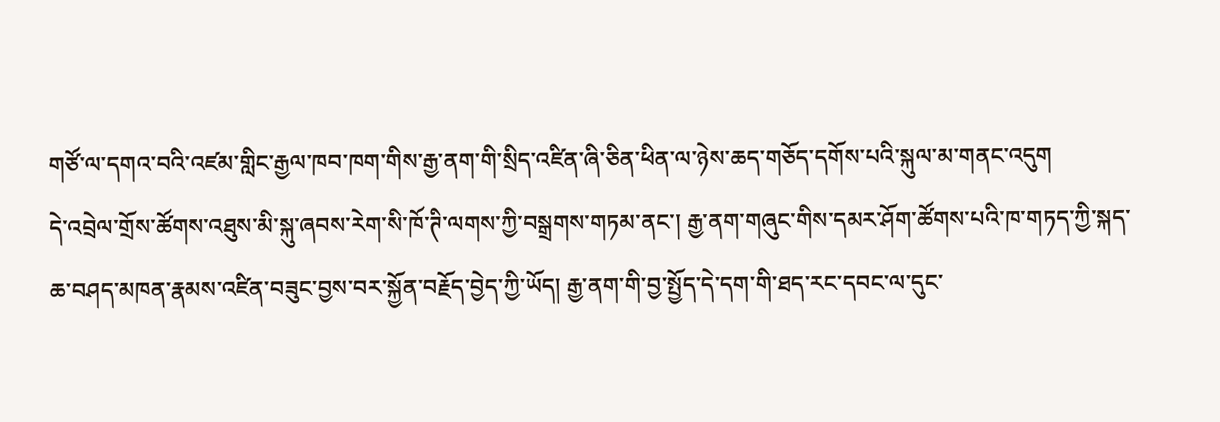གཙོ་ལ་དགའ་བའི་འཛམ་གླིང་རྒྱལ་ཁབ་ཁག་གིས་རྒྱ་ནག་གི་སྲིད་འཛིན་ཞི་ཅིན་ཕིན་ལ་ཉེས་ཆད་གཅོད་དགོས་པའི་སྐུལ་མ་གནང་འདུག
དེ་འབྲེལ་གྲོས་ཚོགས་འཐུས་མི་སྐུ་ཞབས་རེག་སི་ཁོ་ཊི་ལགས་ཀྱི་བསྒྲགས་གཏམ་ནང་། རྒྱ་ནག་གཞུང་གིས་དམར་ཤོག་ཚོགས་པའི་ཁ་གཏད་ཀྱི་སྐད་ཆ་བཤད་མཁན་རྣམས་འཛིན་བཟུང་བྱས་བར་སྐྱོན་བརྗོད་བྱེད་ཀྱི་ཡོད། རྒྱ་ནག་གི་བྱ་སྤྱོད་དེ་དག་གི་ཐད་རང་དབང་ལ་དུང་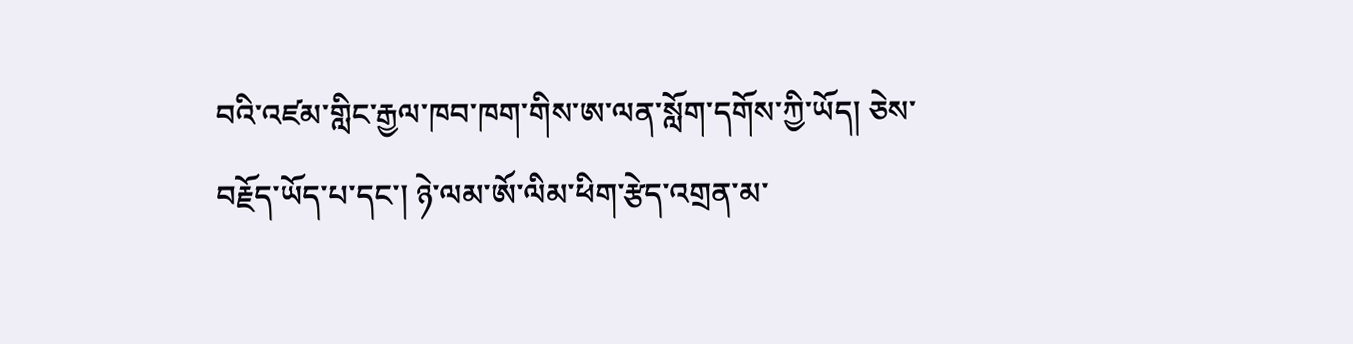བའི་འཛམ་གླིང་རྒྱལ་ཁབ་ཁག་གིས་ཨ་ལན་སློག་དགོས་ཀྱི་ཡོད། ཅེས་བརྗོད་ཡོད་པ་དང་། ཉེ་ལམ་ཨོ་ལིམ་ཕིག་རྩེད་འགྲན་མ་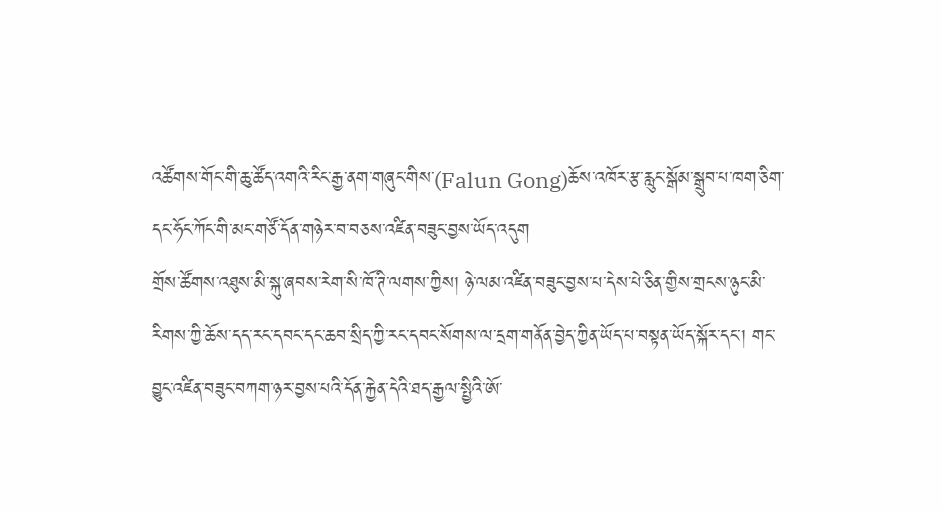འཚོགས་གོང་གི་ཆུ་ཚོད་འགའི་རིང་རྒྱ་ནག་གཞུང་གིས་(Falun Gong)ཆོས་འཁོར་རྩ་རླུང་སྒོམ་སྒྲུབ་པ་ཁག་ཅིག་དང་ཧོང་ཀོང་གི་མང་གཙོ་དོན་གཉེར་བ་བཅས་འཛིན་བཟུང་བྱས་ཡོད་འདུག
གྲོས་ཚོགས་འཐུས་མི་སྐུ་ཞབས་རེག་སི་ཁོ་ཊི་ལགས་ཀྱིས། ཉེ་ལམ་འཛིན་བཟུང་བྱས་པ་དེས་པེ་ཅིན་གྱིས་གྲངས་ཉུང་མི་རིགས་ཀྱི་ཆོས་དད་རང་དབང་དང་ཆབ་སྲིད་ཀྱི་རང་དབང་སོགས་ལ་དྲག་གནོན་བྱེད་ཀྱིན་ཡོད་པ་བསྟན་ཡོད་སྐོར་དང་། གང་བྱུང་འཛིན་བཟུང་བཀག་ཉར་བྱས་པའི་དོན་རྐྱེན་དེའི་ཐད་རྒྱལ་སྤྱིའི་ཨོ་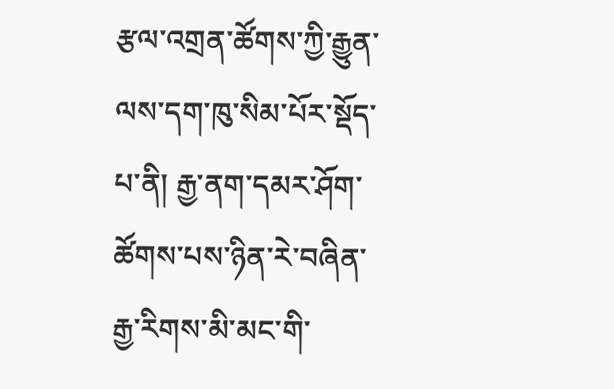རྩལ་འགྲན་ཚོགས་ཀྱི་རྒྱུན་ལས་དག་ཁུ་སིམ་པོར་སྡོད་པ་ནི། རྒྱ་ནག་དམར་ཤོག་ཚོགས་པས་ཉིན་རེ་བཞིན་རྒྱ་རིགས་མི་མང་གི་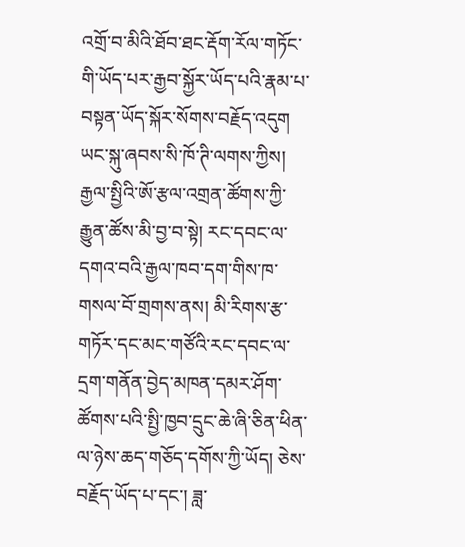འགྲོ་བ་མིའི་ཐོབ་ཐང་རྡོག་རོལ་གཏོང་གི་ཡོད་པར་རྒྱབ་སྐྱོར་ཡོད་པའི་རྣམ་པ་བསྟན་ཡོད་སྐོར་སོགས་བརྗོད་འདུག
ཡང་སྐུ་ཞབས་སི་ཁོ་ཊི་ལགས་ཀྱིས། རྒྱལ་སྤྱིའི་ཨོ་རྩལ་འགྲན་ཚོགས་ཀྱི་རྒྱུན་ཚོས་མི་བྱ་བ་སྟེ། རང་དབང་ལ་དགའ་བའི་རྒྱལ་ཁབ་དག་གིས་ཁ་གསལ་བོ་གྲགས་ནས། མི་རིགས་རྩ་གཏོར་དང་མང་གཙོའི་རང་དབང་ལ་དྲག་གནོན་བྱེད་མཁན་དམར་ཤོག་ཚོགས་པའི་སྤྱི་ཁྱབ་དྲུང་ཆེ་ཞི་ཅིན་ཕིན་ལ་ཉེས་ཆད་གཅོད་དགོས་ཀྱི་ཡོད། ཅེས་བརྗོད་ཡོད་པ་དང་། ཟླ་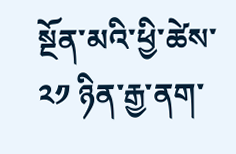སྔོན་མའི་ཕྱི་ཚེས་ ༢༡ ཉིན་རྒྱ་ནག་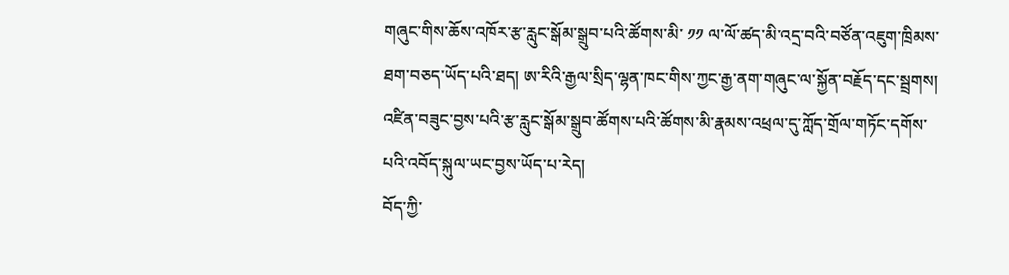གཞུང་གིས་ཆོས་འཁོར་རྩ་རླུང་སྒོམ་སྒྲུབ་པའི་ཚོགས་མི་ ༡༡ ལ་ལོ་ཚད་མི་འདྲ་བའི་བཙོན་འཇུག་ཁྲིམས་ཐག་བཅད་ཡོད་པའི་ཐད། ཨ་རིའི་རྒྱལ་སྲིད་ལྷན་ཁང་གིས་ཀྱང་རྒྱ་ནག་གཞུང་ལ་སྐྱོན་བརྗོད་དང་སྦྲགས། འཛིན་བཟུང་བྱས་པའི་རྩ་རླུང་སྒོམ་སྒྲུབ་ཚོགས་པའི་ཚོགས་མི་རྣམས་འཕྲལ་དུ་ཀློད་གྲོལ་གཏོང་དགོས་པའི་འབོད་སྐུལ་ཡང་བྱས་ཡོད་པ་རེད།
བོད་ཀྱི་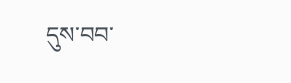དུས་བབ་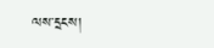ལས་དྲངས།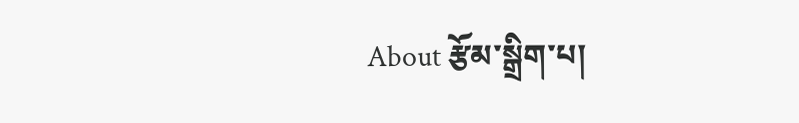About རྩོམ་སྒྲིག་པ།